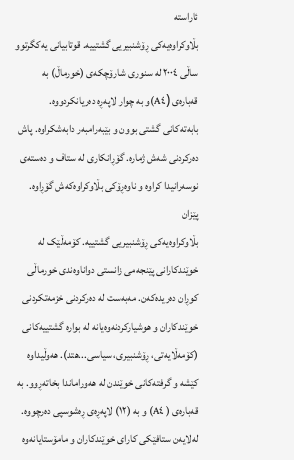ئاراستە
بڵاوکراوەیەکی ڕۆشنبیریی گشتییە. قوتابیانی یەکگرتوو ساڵی ٢٠٠٤ لە سنوری شارۆچکەی (خورماڵ) بە قەبارەی (A٤)و بە چوار لاپەڕە دەریانکردووە. بابەتەکانی گشتی بوون و بێبەرامبەر دابەشکراوە. پاش دەرکردنی شەش ژمارە. گۆڕانکاری لە ستاف و دەستەی نوسەرانیدا کراوە و ناوەڕۆکی بڵاوکراوەکەش گۆڕاوە.
پێزان
بڵاوکراوەیەکی ڕۆشنبیریی گشتییە. کۆمەڵێک لە خوێندکارانی پێنجەمی زانستی دواناوەندی خورماڵی کوڕان دەریدەکەن. مەبەست لە دەرکردنی خزمەتکردنی خوێندکاران و هوشیارکردنەوەیانە لە بوارە گشتییەکانی (کۆمەڵایەتی، ڕۆشنبیری، سیاسی...هتد). هەوڵیداوە کێشە و گرفتەکانی خوێندن لە هەوراماندا بخاتەڕوو. بە قەبارەی ( A٤) و بە (١٢) لاپەڕەی ڕەشوسپی دەرچووە. لەلایەن ستافێکی کارای خوێندکاران و مامۆستایانەوە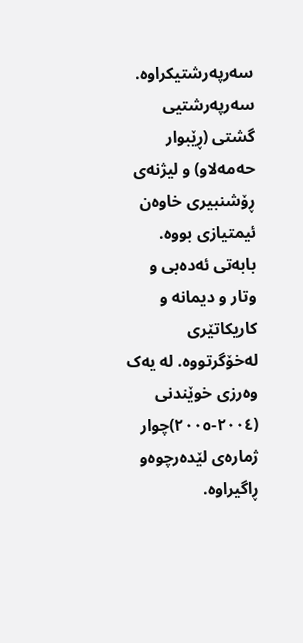سەرپەرشتیکراوە. سەرپەرشتیی گشتی (ڕێبوار حەمەلاو) و لیژنەی ڕۆشنبیری خاوەن ئیمتیازی بووە. بابەتی ئەدەبی و وتار و دیمانە و کاریکاتێری لەخۆگرتووە. لە یەک وەرزی خوێندنی (٢٠٠٤-٢٠٠٥)چوار ژمارەی لێدەرچوەو ڕاگیراوە.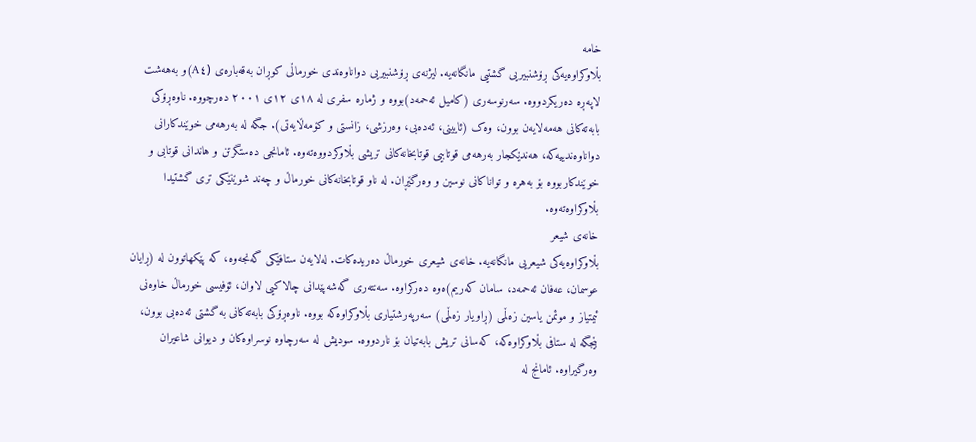خامە
بڵاوکراوەیەکی ڕۆشنبیریی گشتیی مانگانەیە. لیژنەی ڕۆشنبیریی دواناوەندی خورماڵی کوڕان بەقەبارەی (A٤)و بەهەشت لاپەڕە دەریکردووە. سەرنوسەری (کامیل ئەحمەد)بووە و ژمارە سفری لە ١٨ى ١٢ى ٢٠٠١ دەرچووە. ناوەڕۆکی بابەتەکانی هەمەلایەن بوون، وەک (ئایینی، ئەدەبی، وەرزشی، زانستی و کۆمەڵایەتی). جگە لە بەرهەمی خوێندکارانی دواناوەندییەکە، هەندێکجار بەرهەمی قوتابیی قوتابخانەکانی تریشی بڵاوکردووەتەوە. ئامانجی دەستگرتن و هاندانی قوتابی و خوێندکاربووە بۆ بەهرە و تواناکانی نوسین و وەرگێڕان. لە ناو قوتابخانەکانی خورماڵ و چەند شوێنێکی تری گشتیدا بڵاوکراوەتەوە.
خانەی شیعر
بڵاوکراوەیەکی شیعریی مانگانەیە. خانەی شیعری خورماڵ دەریدەکات. لەلایەن ستافێکی گەنجەوە، کە پێکهاتوون لە (ڕایان عوسمان، عەفان ئەحمەد، سامان کەریم)ەوە دەرکراوە. سەنتەری گەشەپێدانی چالاکیی لاوان، ئۆفیسی خورماڵ خاوەنی ئیمتیاز و موئمن یاسین زەڵمی (ڕاویار زەڵمی) سەرپەرشتیاری بڵاوکراوەکە بووە. ناوەڕۆکی بابەتەکانی بە گشتی ئەدەبی بوون، بێجگە لە ستافی بڵاوکراوەکە، کەسانی تریش بابەتیان بۆ ناردووە. سودیش لە سەرچاوە نوسراوەکان و دیوانی شاعیران وەرگیراوە. ئامانج لە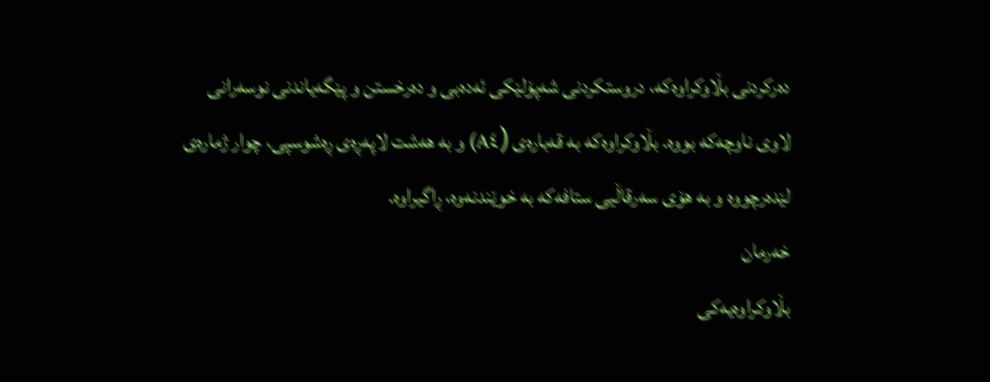دەرکردنی بڵاوکراوەکە، دروستکردنی شەپۆلێکی ئەدەبی و دەرخستن و پێگەیاندنی نوسەرانی لاوی ناوچەکە بووە. بڵاوکراوەکە بە قەبارەی (A٤) و بە هەشت لاپەڕەی ڕەشوسپی، چوار ژمارەی لێدەرچووە و بە هۆی سەرقاڵیی ستافەکە بە خوێندنەوە، ڕاگیراوە.
خەرمان
بڵاوکراوەیەکی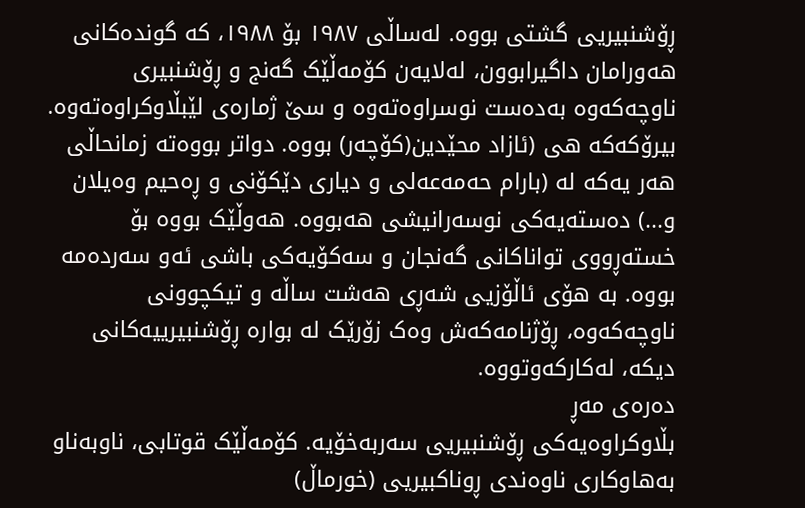ڕۆشنبیریی گشتی بووە. لەساڵی ١٩٨٧ بۆ ١٩٨٨، کە گوندەکانی هەورامان داگیرابوون، لەلایەن کۆمەڵێک گەنج و ڕۆشنبیری ناوچەکەوە بەدەست نوسراوەتەوە و سێ ژمارەی لێبڵاوکراوەتەوە. بیرۆکەکە هی (ئازاد محێدین(کۆچەر) بووە. دواتر بووەتە زمانحاڵی هەر یەکە لە (بارام حەمەعەلی و دیاری دێکۆنی و ڕەحیم وەیلان و...) دەستەیەکی نوسەرانیشی هەبووە. هەوڵێک بووە بۆ خستەڕووی تواناکانی گەنجان و سەکۆیەکی باشی ئەو سەردەمە بووە. بە هۆی ئاڵۆزیی شەڕی هەشت ساڵە و تیکچوونی ناوچەکەوە، ڕۆژنامەکەش وەک زۆرێک لە بوارە ڕۆشنبیرییەکانی دیکە، لەکارکەوتووە.
دەرەی مەڕ
بڵاوکراوەیەکی ڕۆشنبیریی سەربەخۆیە. کۆمەڵێک قوتابی، ناوبەناو بەهاوکاری ناوەندی ڕوناکبیریی (خورماڵ)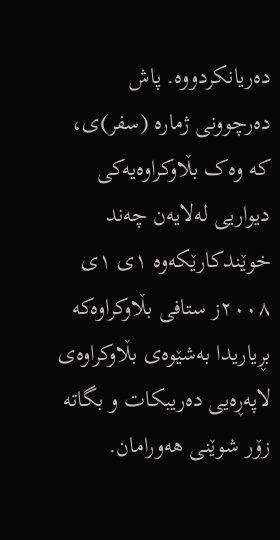دەریانکردووە. پاش دەرچوونی ژمارە (سفر)ی، کە وەک بڵاوکراوەیەکی دیواریی لەلایەن چەند خوێندکارێکەوە ١ى ١ى ٢٠٠٨ز ستافی بڵاوکراوەکە بڕیاریدا بەشێوەی بڵاوکراوەی لاپەڕەیی دەریبکات و بگاتە زۆر شوێنی هەورامان.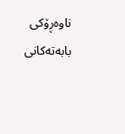ناوەڕۆکی بابەتەکانی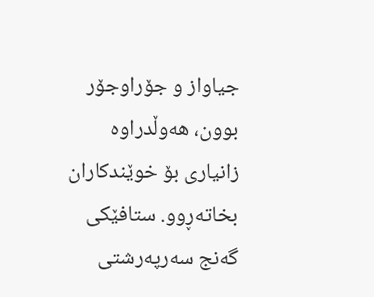جیاواز و جۆراوجۆر بوون، هەوڵدراوە زانیاری بۆ خوێندکاران بخاتەڕوو. ستافێکی گەنج سەرپەرشتی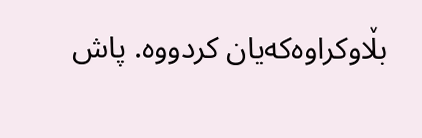بڵاوکراوەکەیان کردووە. پاش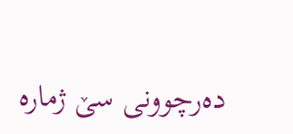دەرچوونی سێ ژمارە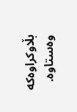بڵاوکراوەکە وەستاوە.